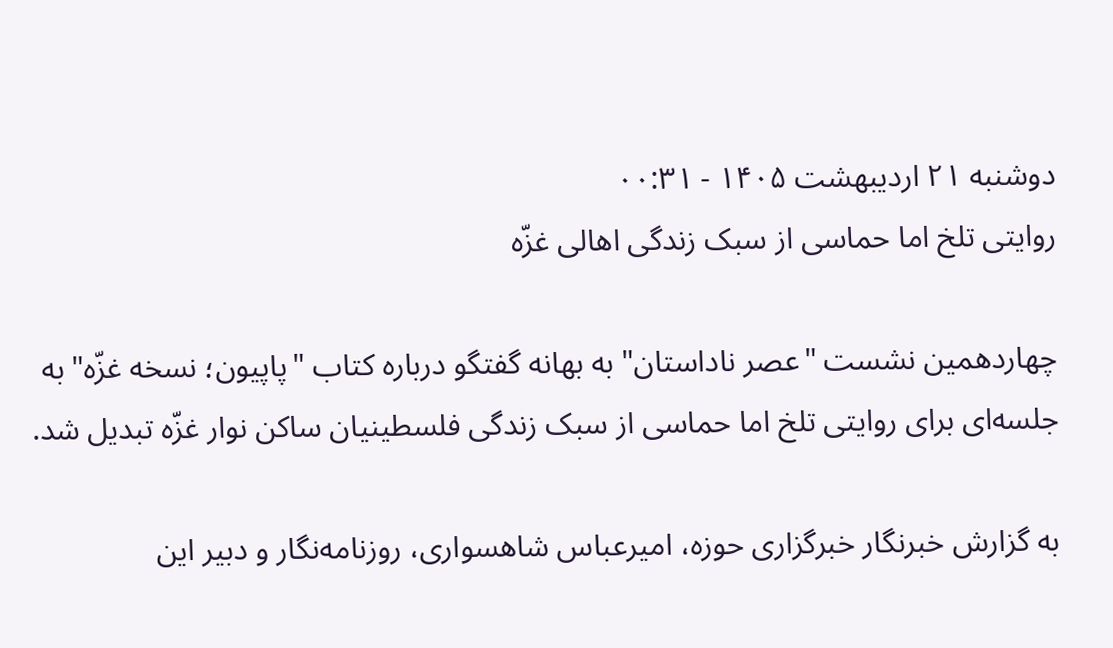دوشنبه ۲۱ اردیبهشت ۱۴۰۵ - ۰۰:۳۱
روایتی تلخ اما حماسی از سبک زندگی اهالی غزّه

چهاردهمین نشست "عصر ناداستان" به بهانه گفتگو درباره کتاب "پاپیون؛ نسخه غزّه" به جلسه‌ای برای روایتی تلخ اما حماسی از سبک زندگی فلسطینیان ساکن نوار غزّه تبدیل شد.

به گزارش خبرنگار خبرگزاری حوزه، امیرعباس شاهسواری، روزنامه‌نگار و دبیر این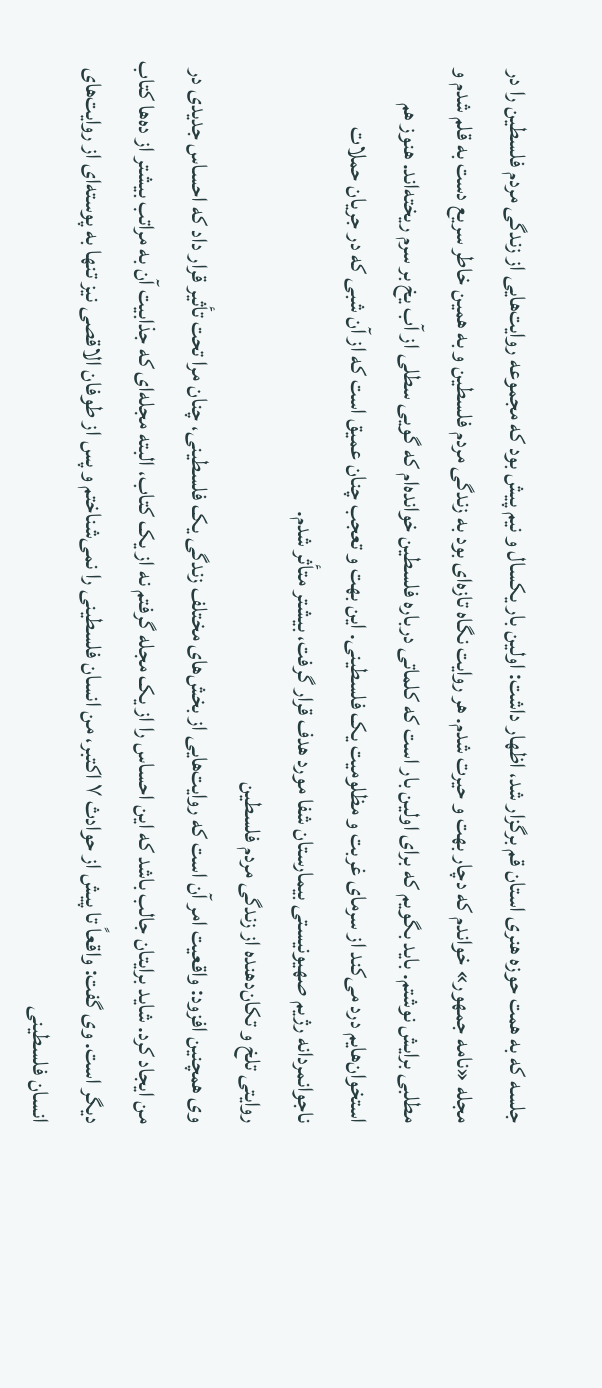جلسه که به همت حوزه هنری استان قم برگزار شد، اظهار داشت: اولین بار یکسال و نیم پیش بود که مجموعه روایت‌هایی از زندگی مردم فلسطین را در مجله «نامه جمهور» خواندم که دچار بهت و حیرت شدم. هر روایت نگاه تازه‌ای بود به زندگی مردم فلسطین و به همین خاطر سریع دست به قلم شدم و مطلبی برایش نوشتم. باید بگویم که برای اولین بار است که کلماتی درباره فلسطین خوانده‌ام که گویی سطلی از آب یخ بر سرم ریخته‌اند. هنوز هم استخوان‌هایم درد می‌کند از سرمای غربت و مظلومیت یک فلسطینی. این بهت و تعجب چنان عمیق است که از آن شبی که در جریان حملات ناجوانمردانه رژیم صهیونیستی بیمارستان شفا مورد هدف قرار گرفت، بیشتر متأثر شدم.
روایتی تلخ و تکان‌دهنده از زندگی مردم فلسطین
وی همچنین افزود: واقعیت امر آن است که روایت‌هایی از بخش‌های مختلف زندگی یک فلسطینی، چنان مرا تحت تأثیر قرار داد که احساس جدیدی در من ایجاد کرد. شاید برایتان جالب باشد که این احساس را از یک مجله گرفتم نه از یک کتاب، البته مجله‌ای که جذابیت آن به مراتب بیشتر از ده‌ها کتاب دیگر است. وی گفت: واقعاً تا پیش از حوادث ۷ اکتبر، من انسان فلسطینی را نمی‌شناختم و پس از طوفان الاقصی نیز تنها به پوسته‌ای از روایت‌های انسان فلسطینی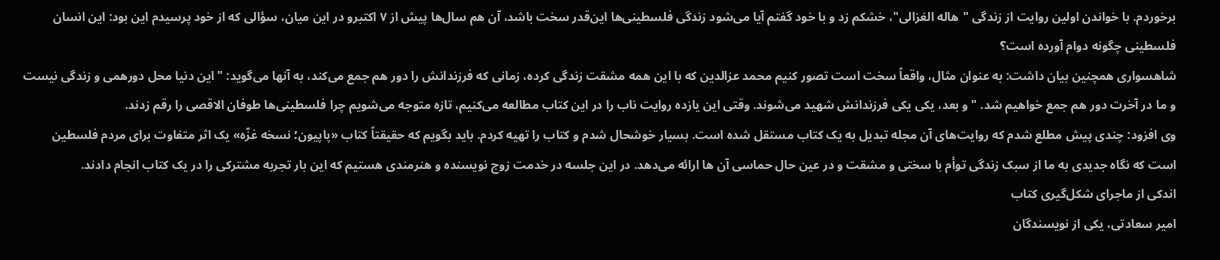برخوردم. با خواندن اولین روایت از زندگی "هاله الغزالی"، خشکم زد و با خود گفتم آیا می‌شود زندگی فلسطینی‌ها این‌قدر سخت باشد، آن هم سال‌ها پیش از ۷ اکتبرو در این میان، سؤالی که از خود پرسیدم این بود: این انسان فلسطینی چگونه دوام آورده است؟
شاهسواری همچنین بیان داشت: به عنوان مثال، واقعاً سخت است تصور کنیم محمد عزالدین که با این همه مشقت زندگی کرده، زمانی که فرزندانش را دور هم جمع می‌کند، به آنها می‌گوید: "این دنیا محل دورهمی و زندگی نیست و ما در آخرت دور هم جمع خواهیم شد. " و بعد، یکی یکی فرزندانش شهید می‌شوند. وقتی این یازده روایت ناب را در این کتاب مطالعه می‌کنیم، تازه متوجه می‌شویم چرا فلسطینی‌ها طوفان الاقصی را رقم زدند.
وی افزود: چندی پیش مطلع شدم که روایت‌های آن مجله تبدیل به یک کتاب مستقل شده است. بسیار خوشحال شدم و کتاب را تهیه کردم. باید بگویم که حقیقتاً کتاب «پاپیون؛ نسخه غزّه» یک اثر متفاوت برای مردم فلسطین است که نگاه جدیدی به ما از سبک زندگی توأم با سختی و مشقت و در عین حال حماسی آن ها ارائه می‌دهد. در این جلسه در خدمت زوج نویسنده و هنرمندی هستیم که این بار تجربه مشترکی را در یک کتاب انجام دادند.
اندکی از ماجرای شکل‌گیری کتاب
امیر سعادتی، یکی از نویسندگان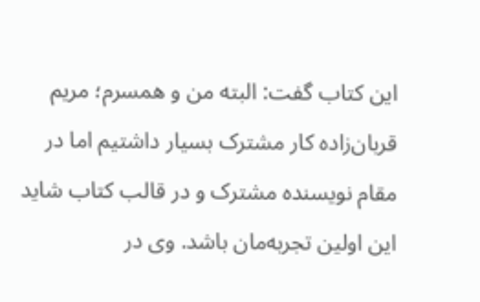این کتاب گفت: البته من و همسرم؛ مریم قربان‌زاده کار مشترک بسیار داشتیم اما در مقام نویسنده مشترک و در قالب کتاب شاید این اولین تجربه‌مان باشد. وی در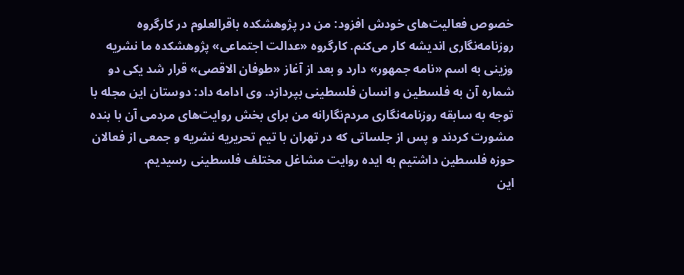خصوص فعالیت‌های خودش افزود: من در پژوهشکده باقرالعلوم در کارگروه روزنامه‌نگاری اندیشه کار می‌کنم. کارگروه «عدالت اجتماعی» پژوهشکده ما نشریه‌ وزینی به اسم «نامه جمهور» دارد و بعد از آغاز «طوفان الاقصی» قرار شد یکی دو شماره آن به فلسطین و انسان فلسطینی بپردازد. وی ادامه داد: دوستان این مجله با توجه به سابقه روزنامه‌نگاری مردم‌نگارانه من برای بخش روایت‌های مردمی آن با بنده مشورت کردند و پس از جلساتی که در تهران با تیم تحریریه نشریه و جمعی از فعالان حوزه فلسطین داشتیم به ایده روایت مشاغل مختلف فلسطینی رسیدیم.
این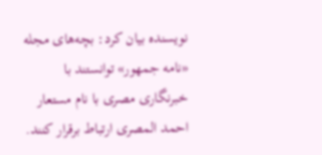نویسنده بیان کرد: بچه‌های مجله «نامه جمهور» توانستند با خبرنگاری مصری با نام مستعار احمد المصری ارتباط برقرار کنند.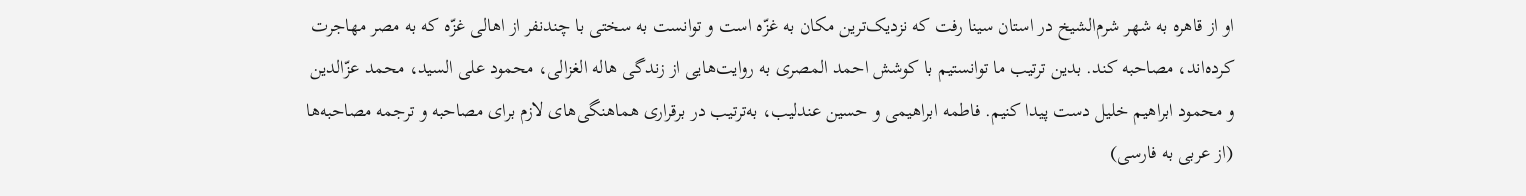او از قاهره به شهر شرم‌الشیخ در استان سینا رفت که نزدیک‌ترین مکان به غزّه است و توانست به سختی با چندنفر از اهالی غزّه که به مصر مهاجرت کرده‌اند، مصاحبه کند. بدین ترتیب ما توانستیم با کوشش احمد المصری به روایت‌هایی از زندگی هاله الغزالی، محمود علی السید، محمد عزّالدین و محمود ابراهیم خلیل دست پیدا کنیم. فاطمه ابراهیمی و حسین عندلیب، به‌ترتیب در برقراری هماهنگی‌های لازم برای مصاحبه و ترجمه مصاحبه‌ها (از عربی به فارسی)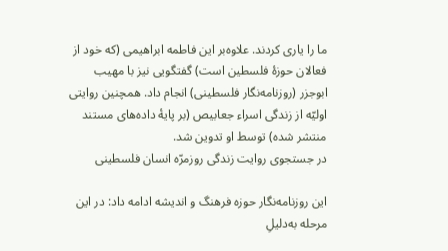ما را یاری کردند. علاوه‌بر این فاطمه ابراهیمی (که خود از فعالان حوزۀ فلسطین است) گفتگویی نیز با مهیب ابوجزر (روزنامه‌نگار فلسطینی) انجام داد. همچنین روایتی اولیّه از زندگی اسراء جعابیص (بر پایۀ داده‌های مستند منتشر شده) توسط او تدوین شد.
در جستجوی روایت زندگی روزمرّه انسان فلسطینی

این روزنامه‌نگار حوزه فرهنگ و اندیشه ادامه داد: در این مرحله به‌دلیلِ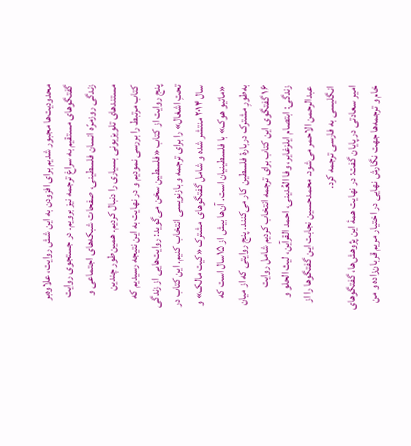محدودیت‌ها مجبور شدیم برای افزودن به این شش روایت، علاوه‌بر گفتگوهای مستقیم به سراغ ترجمه نیز برویم. در جستجوی روایت زندگی روزمرّه انسان فلسطینی، صفحات شبکه‌های اجتماعی و مستندهای تلویزیونی بسیاری را دنبال کردیم. همین‌طور چندین کتاب مرتبط را بررسی نمودیم و در نهایت به این نتیجه رسیدیم که پنج روایت از کتاب «فلسطین سخن می‌گوید: روایت‌هایی از زندگی تحتِ اشغال» را برای ترجمه و بازنویسی انتخاب کنیم. این کتاب در سال ۲۰۱۴ منتشر شده و شامل گفتگوهای مشترک «کیت مالک» و «ماتیو هوک» با فلسطینیان است. آن‌ها بیش از ۱۵سال است که به‌طورِ مشترک دربارۀ فلسطین کار می‌کنند. پنج روایتی که از میان ۱۶ گفتگوی این کتاب برای ترجمه انتخاب کردیم شامل روایت زندگی: ابتصام ایلزغایر، وفا العُدینی، احمد القرآین، لیث الحلو و عبدالرحمن الاحمر می‌شود. محمدحسین نجابت این گفتگوها را از انگلیسی به فارسی ترجمه کرد.
امیر سعادتی در پایان گفت: در نهایت همۀ این پژوهش‌ها، گفتگوهای خام و ترجمه‌ها جهت نگارش نهایی در اختیار مریم قربان‌زاده و من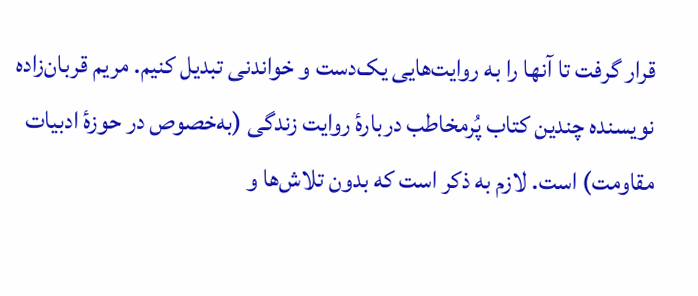قرار گرفت تا آنها را به روایت‌هایی یک‌دست و خواندنی تبدیل کنیم. مریم قربان‌زاده نویسنده چندین کتاب پُرمخاطب دربارۀ روایت زندگی (به‌خصوص در حوزۀ ادبیات مقاومت) است. لازم به ذکر است که بدون تلاش‌ها و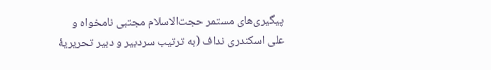پیگیری‌های مستمر حجت‌الاسلام مجتبی نامخواه و علی اسکندری نداف (به ترتیب سردبیر و دبیر تحریریۀ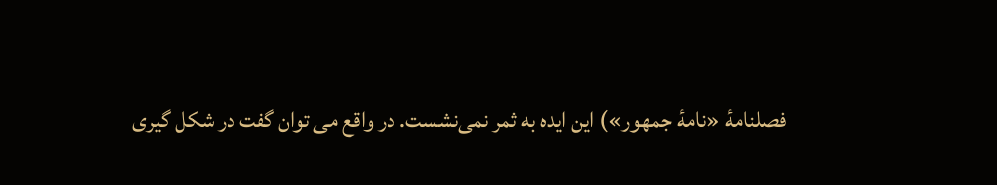فصلنامۀ «نامۀ جمهور») این ایده به ثمر نمی‌نشست. در واقع می توان گفت در شکل گیری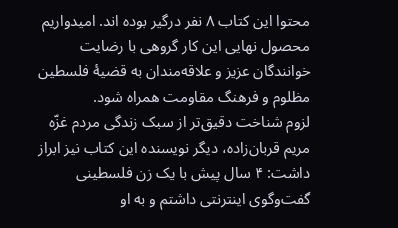محتوا این کتاب ۸ نفر درگیر بوده اند. امیدواریم محصول نهایی این کار گروهی با رضایت خوانندگان عزیز و علاقه‌مندان به قضیۀ فلسطین مظلوم و فرهنگ مقاومت همراه شود.
لزوم شناخت دقیق‌تر از سبک زندگی مردم غزّه
مریم قربان‌زاده، دیگر نویسنده این کتاب نیز ابراز داشت: ۴ سال پیش با یک زن فلسطینی گفت‌وگوی اینترنتی داشتم و به او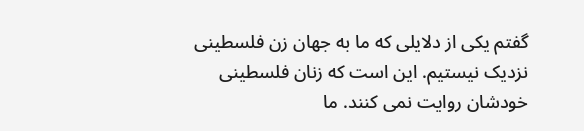گفتم یکی از دلایلی که ما به جهان زن فلسطینی نزدیک نیستیم. این است که زنان فلسطینی خودشان روایت نمی کنند. ما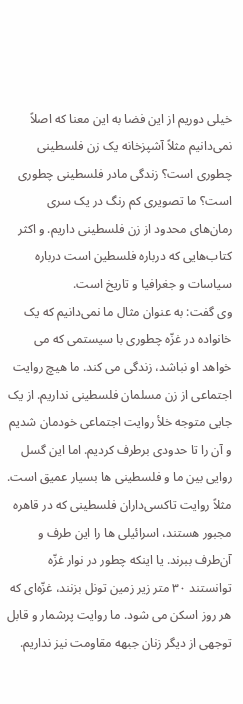خیلی دوریم از این فضا به این معنا که اصلاً نمی‌دانیم مثلاً آشپزخانه یک زن فلسطینی چطوری است؟ زندگی مادر فلسطینی چطوری است؟ ما تصویری کم رنگ در یک سری رمان‌های محدود از زن فلسطینی داریم. و اکثر کتاب‌هایی که درباره فلسطین است درباره سیاسات و جغرافیا و تاریخ است.
وی گفت: به عنوان مثال ما نمی‌دانیم که یک خانواده در غزّه چطوری با سیستمی که می خواهد او نباشد، زندگی می کند. ما هیچ روایت اجتماعی از زن مسلمان فلسطینی نداریم. از یک جایی متوجه خلأ روایت اجتماعی خودمان شدیم و آن را تا حدودی برطرف کردیم. اما این گسل روایی بین ما و فلسطینی ها بسیار عمیق است. مثلاً روایت تاکسی‌داران فلسطینی که در قاهره مجبور هستند، اسرائیلی ها را این طرف و آن‌طرف ببرند. یا اینکه چطور در نوار غزّه توانستند ۳۰ متر زیر زمین تونل بزنند، غزّه‌ای که هر روز اسکن می شود. ما روایت پرشمار و قابل توجهی از دیگر زنان جبهه مقاومت نیز نداریم.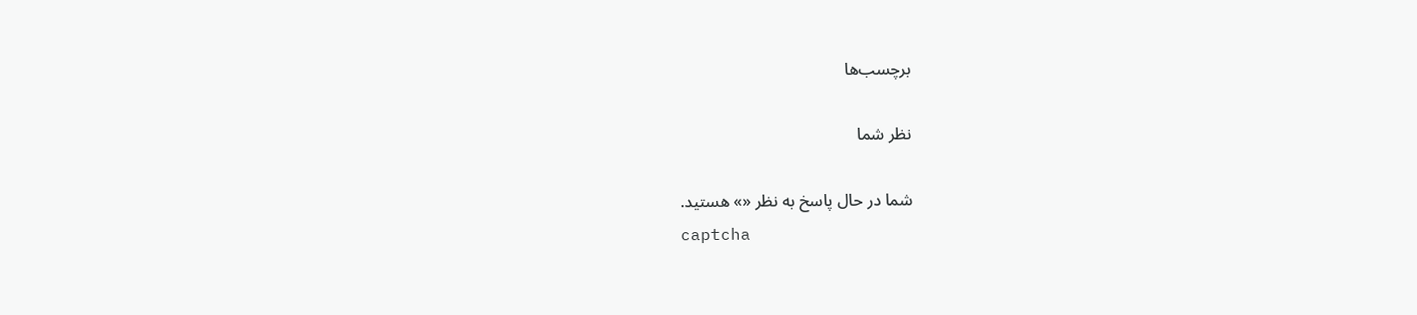برچسب‌ها

نظر شما

شما در حال پاسخ به نظر «» هستید.
captcha